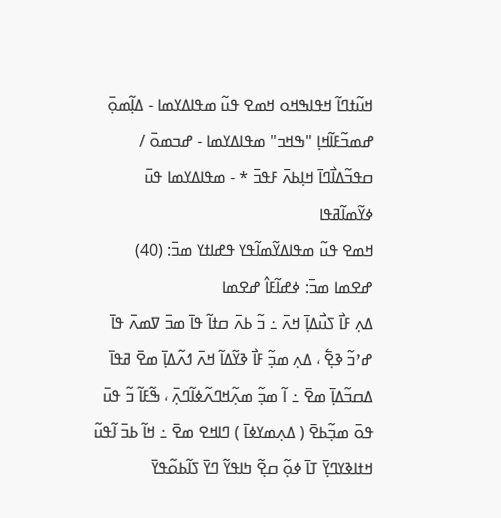ߞߎ߬ߙߣߊ߬ ߞߟߊߒߞߋ ߞߘߐ ߟߎ߬ ߘߟߊߡߌߘߊ - ߡߊ߲߬ߘߋ߲߫ ߝߘߏ߬ߓߊ߬ߞߊ߲ "ߒߞߏ" ߘߟߊߡߌߘߊ - ߝߏߘߋ߫ / ߛߟߏ߬ߡߊ߯ߣߊ߫ ߞߊ߲ߕߍ߫ ߓߟߏ߫ * - ߘߟߊߡߌߘߊ ߟߎ߫ ߦߌ߬ߘߊ߬ߥߟߊ
ߞߘߐ ߟߎ߬ ߘߟߊߡߌ߬ߘߊ߬ߟߌ ߟߝߊߙߌ ߘߏ߫: (40) ߝߐߘߊ ߘߏ߫: ߦߝߊ߬ߓߊ߮ ߝߐߘߊ
ߡߍ߲ ߓߊ߯ ߖߎ߯ߡߊ߲߫ ߞߍ߫ ߸ ߏ߬ ߕߍ߫ ߛߙߊ߬ ߟߊ߫ ߘߏ߫ ߜߘߍ߫ ߟߊ߫ ߝߴߏ߬ ߢߐ߲߱ ، ߡߍ߲ ߘߏ߲߬ ߓߊ߯ ߢߌ߬ߡߊ߬ ߞߍ߫ ߗߍ߬ߡߊ߲߫ ߘߐ߫ ߥߟߊ߫ ߡߛߏ߬ߡߊ߲߫ ߘߐ߫ ߸ ߊ߬ ߘߏ߲߬ ߘߍ߲߬ߞߣߍ߬ߦߊ߬ߣߍ߲߫ ، ߒ߬ߓߊ߬ ߏ߬ ߟߎ߫ ߟߋ߫ ߘߏ߲߬ߕߐ߫ ( ߡߍ߲ߘߌߦߊ߫ ) ߣߊߞߐ ߘߐ߫ ߸ ߞߊ߬ ߕߏ߫ ߊ߬ߟߎ߬ ߞߙߊߢߌߣߌ߲߫ ߠߊ߫ ߦߋ߲߬ ߛߐ߲߬ ߤߊߟߌ߬ ߣߌ߫ ߖߊ߬ߕߋ߬ߟߌ߫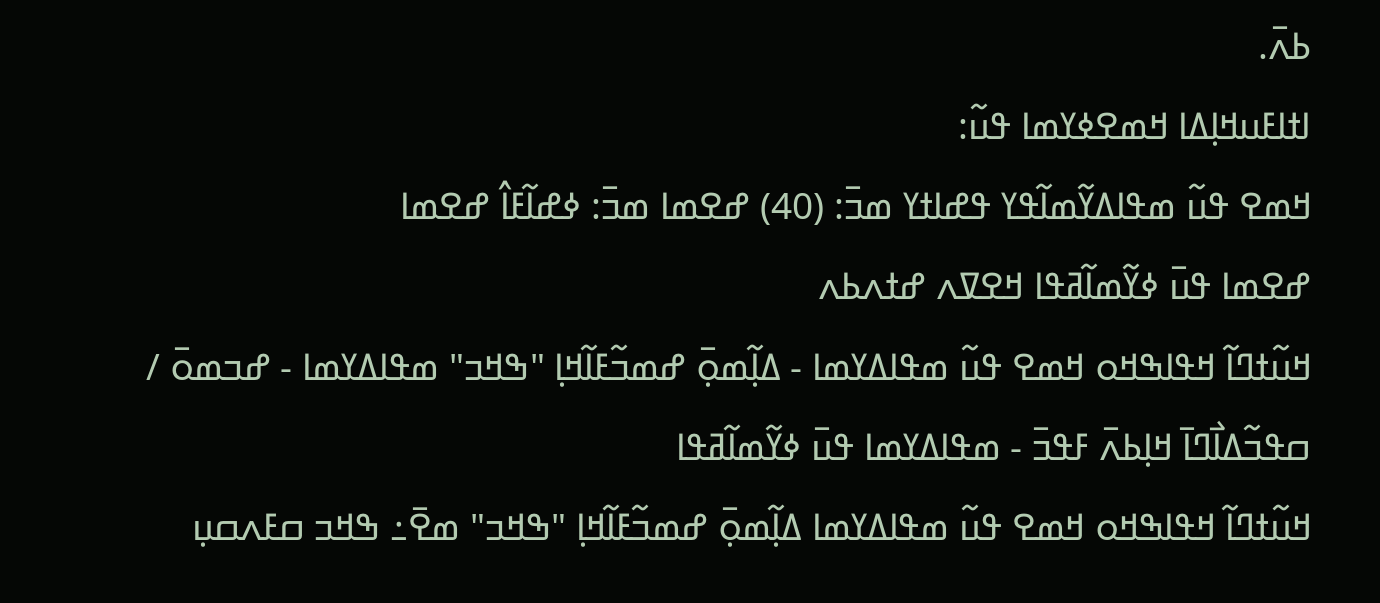ߕߍ߫.
ߊߙߊߓߎߞߊ߲ߡߊ ߞߘߐߦߌߘߊ ߟߎ߬:
ߞߘߐ ߟߎ߬ ߘߟߊߡߌ߬ߘߊ߬ߟߌ ߟߝߊߙߌ ߘߏ߫: (40) ߝߐߘߊ ߘߏ߫: ߦߝߊ߬ߓߊ߮ ߝߐߘߊ
ߝߐߘߊ ߟߎ߫ ߦߌ߬ߘߊ߬ߥߟߊ ߞߐߜߍ ߝߙߍߕߍ
ߞߎ߬ߙߣߊ߬ ߞߟߊߒߞߋ ߞߘߐ ߟߎ߬ ߘߟߊߡߌߘߊ - ߡߊ߲߬ߘߋ߲߫ ߝߘߏ߬ߓߊ߬ߞߊ߲ "ߒߞߏ" ߘߟߊߡߌߘߊ - ߝߏߘߋ߫ / ߛߟߏ߬ߡߊ߯ߣߊ߫ ߞߊ߲ߕߍ߫ ߓߟߏ߫ - ߘߟߊߡߌߘߊ ߟߎ߫ ߦߌ߬ߘߊ߬ߥߟߊ
ߞߎ߬ߙߣߊ߬ ߞߟߊߒߞߋ ߞߘߐ ߟߎ߬ ߘߟߊߡߌߘߊ ߡߊ߲߬ߘߋ߲߫ ߝߘߏ߬ߓߊ߬ߞߊ߲ "ߒߞߏ" ߘߐ߫߸ ߒߞߏ ߛߓߍߛߎ߲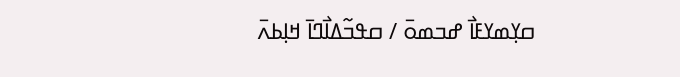ߛߌ߲ߘߌߓߊ߯ ߝߏߘߋ߫ / ߛߟߏ߬ߡߊ߯ߣߊ߫ ߞߊ߲ߕߍ߫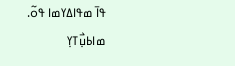ߟߊ߫ ߘߟߊߡߌߘߊ ߟߋ߬.
ߘߊߕߎ߲߯ߠߌ߲